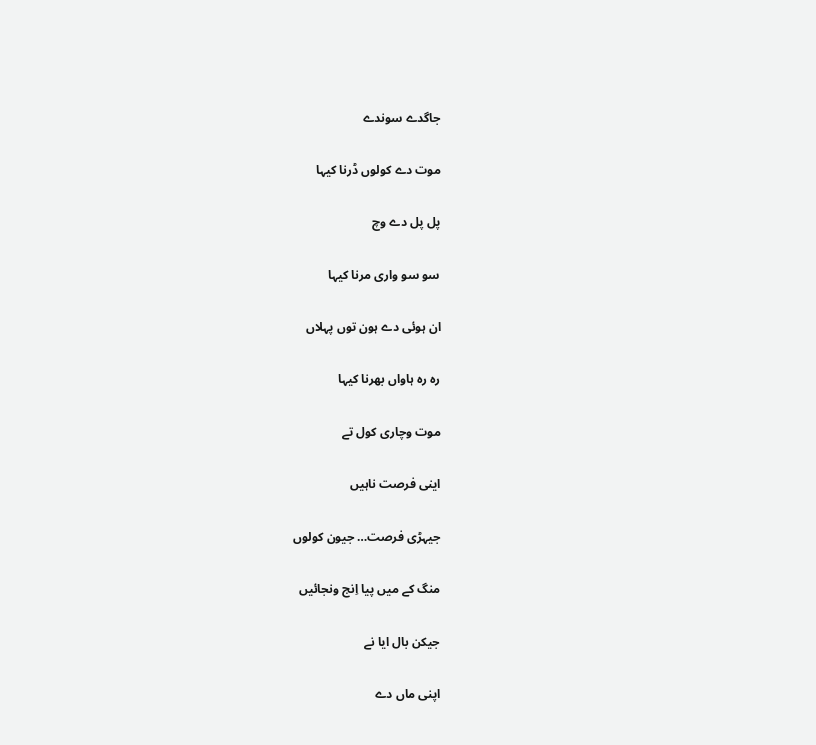جاگدے سوندے

موت دے کولوں ڈرنا کیہا

پل پل دے وچ

سو سو واری مرنا کیہا

ان ہوئی دے ہون توں پہلاں

رہ رہ ہاواں بھرنا کیہا

موت وچاری کول تے

اینی فرصت ناہیں

جیہڑی فرصت… جیون کولوں

منگ کے میں پیا اِنج ونجائیں

جیکن بال ایا نے

اپنی ماں دے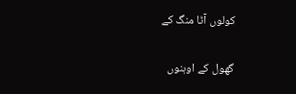کولوں آٹا منگ کے

گھول کے اوہنوں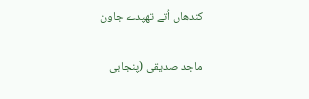کندھاں اُتے تھپدے جاون

ماجد صدیقی (پنجابی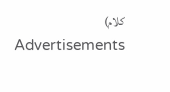کلام)
Advertisements